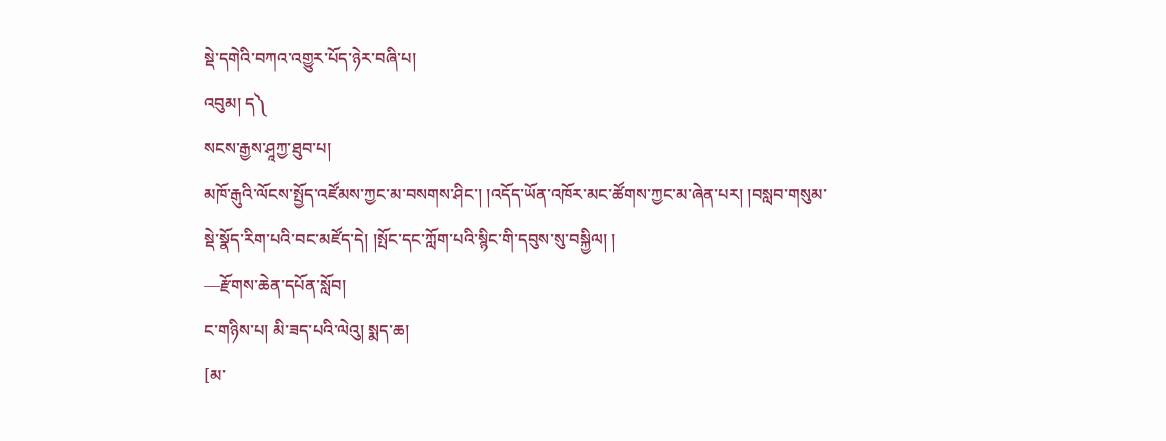སྡེ་དགེའི་བཀའ་འགྱུར་པོད་ཉེར་བཞི་པ།
འབུམ། ད༽
སངས་རྒྱས་ཤཱཀྱ་ཐུབ་པ།
མཁོ་རྒུའི་ལོངས་སྤྱོད་འཛོམས་ཀྱང་མ་བསགས་ཤིང་། །འདོད་ཡོན་འཁོར་མང་ཚོགས་ཀྱང་མ་ཞེན་པར། །བསླབ་གསུམ་སྡེ་སྣོད་རིག་པའི་བང་མཛོད་དེ། །སྤོང་དང་ཀློག་པའི་སྙིང་གི་དབུས་སུ་བསྐྱིལ། །
—རྫོགས་ཆེན་དཔོན་སློབ།
ང་གཉིས་པ། མི་ཟད་པའི་ལེའུ། སྨད་ཆ།
[མ་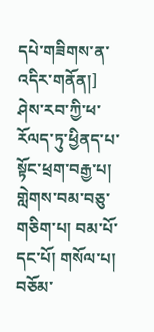དཔེ་གཟིགས་ན་འདིར་གནོན།]
ཤེས་རབ་ཀྱི་ཕ་རོལད་ཏུ་ཕྱིནད་པ་སྟོང་ཕྲག་བརྒྱ་པ། གླེགས་བམ་བཅུ་གཅིག་པ། བམ་པོ་དང་པོ། གསོལ་པ། བཅོམ་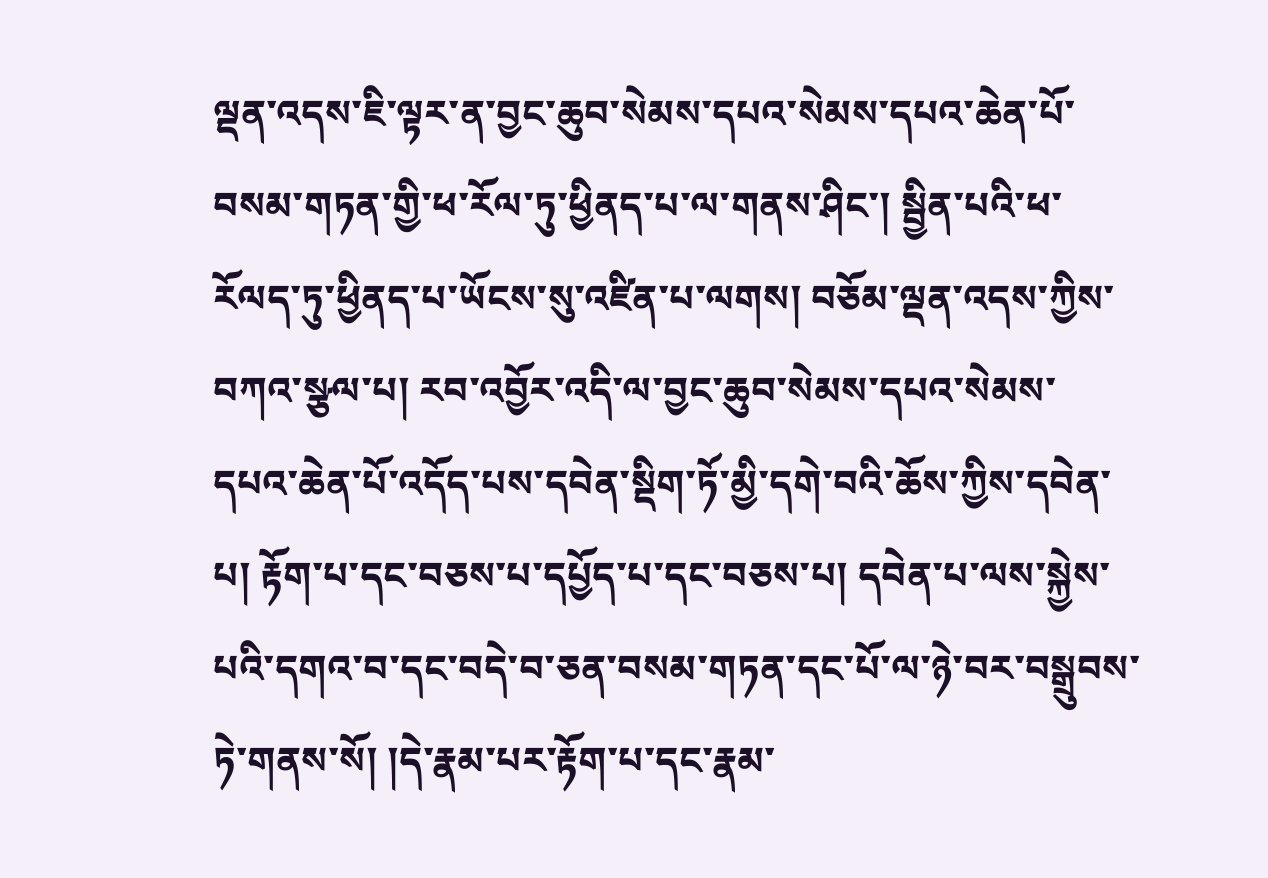ལྡན་འདས་ཇི་ལྟར་ན་བྱང་ཆུབ་སེམས་དཔའ་སེམས་དཔའ་ཆེན་པོ་བསམ་གཏན་གྱི་ཕ་རོལ་ཏུ་ཕྱིནད་པ་ལ་གནས་ཤིང་། སྦྱིན་པའི་ཕ་རོལད་ཏུ་ཕྱིནད་པ་ཡོངས་སུ་འཛིན་པ་ལགས། བཅོམ་ལྡན་འདས་ཀྱིས་བཀའ་སྩལ་པ། རབ་འབྱོར་འདི་ལ་བྱང་ཆུབ་སེམས་དཔའ་སེམས་དཔའ་ཆེན་པོ་འདོད་པས་དབེན་སྡིག་ཏོ་མྱི་དགེ་བའི་ཆོས་ཀྱིས་དབེན་པ། རྟོག་པ་དང་བཅས་པ་དཔྱོད་པ་དང་བཅས་པ། དབེན་པ་ལས་སྐྱེས་པའི་དགའ་བ་དང་བདེ་བ་ཅན་བསམ་གཏན་དང་པོ་ལ་ཉེ་བར་བསྒྲུབས་ཏེ་གནས་སོ། །དེ་རྣམ་པར་རྟོག་པ་དང་རྣམ་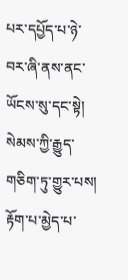པར་དཔྱོད་པ་ཉེ་བར་ཞི་ནས་ནང་ཡོངས་སུ་དང་སྟེ། སེམས་ཀྱི་རྒྱུད་གཅིག་ཏུ་གྱུར་པས། རྟོག་པ་མྱེད་པ་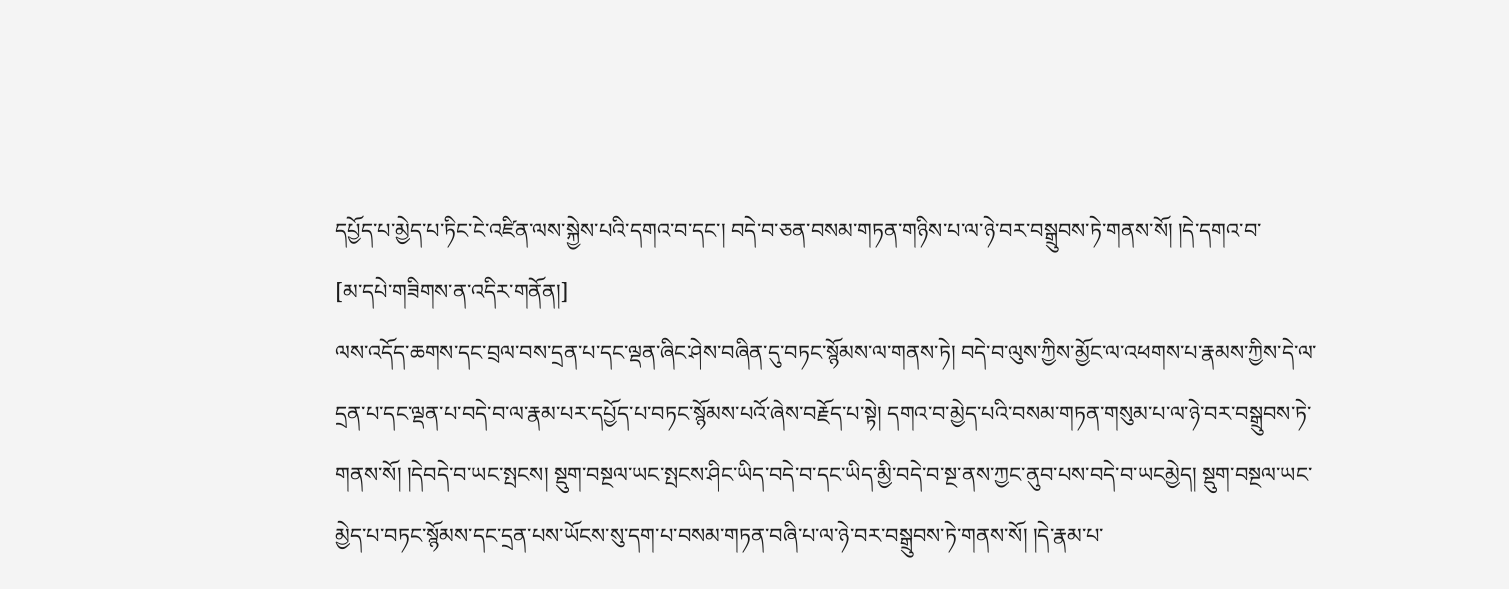དཔྱོད་པ་མྱེད་པ་ཏིང་ངེ་འཛིན་ལས་སྐྱེས་པའི་དགའ་བ་དང་། བདེ་བ་ཅན་བསམ་གཏན་གཉིས་པ་ལ་ཉེ་བར་བསྒྲུབས་ཏེ་གནས་སོ། །དེ་དགའ་བ་
[མ་དཔེ་གཟིགས་ན་འདིར་གནོན།]
ལས་འདོད་ཆགས་དང་བྲལ་བས་དྲན་པ་དང་ལྡན་ཞིང་ཤེས་བཞིན་དུ་བཏང་སྙོམས་ལ་གནས་ཏེ། བདེ་བ་ལུས་ཀྱིས་མྱོང་ལ་འཕགས་པ་རྣམས་ཀྱིས་དེ་ལ་དྲན་པ་དང་ལྡན་པ་བདེ་བ་ལ་རྣམ་པར་དཔྱོད་པ་བཏང་སྙོམས་པའོ་ཞེས་བརྗོད་པ་སྟེ། དགའ་བ་མྱེད་པའི་བསམ་གཏན་གསུམ་པ་ལ་ཉེ་བར་བསྒྲུབས་ཏེ་གནས་སོ། །དེབདེ་བ་ཡང་སྤངས། སྡུག་བསྔལ་ཡང་སྤངས་ཤིང་ཡིད་བདེ་བ་དང་ཡིད་མྱི་བདེ་བ་སྔ་ནས་ཀྱང་ནུབ་པས་བདེ་བ་ཡངམྱེད། སྡུག་བསྔལ་ཡང་མྱེད་པ་བཏང་སྙོམས་དང་དྲན་པས་ཡོངས་སུ་དག་པ་བསམ་གཏན་བཞི་པ་ལ་ཉེ་བར་བསྒྲུབས་ཏེ་གནས་སོ། །དེ་རྣམ་པ་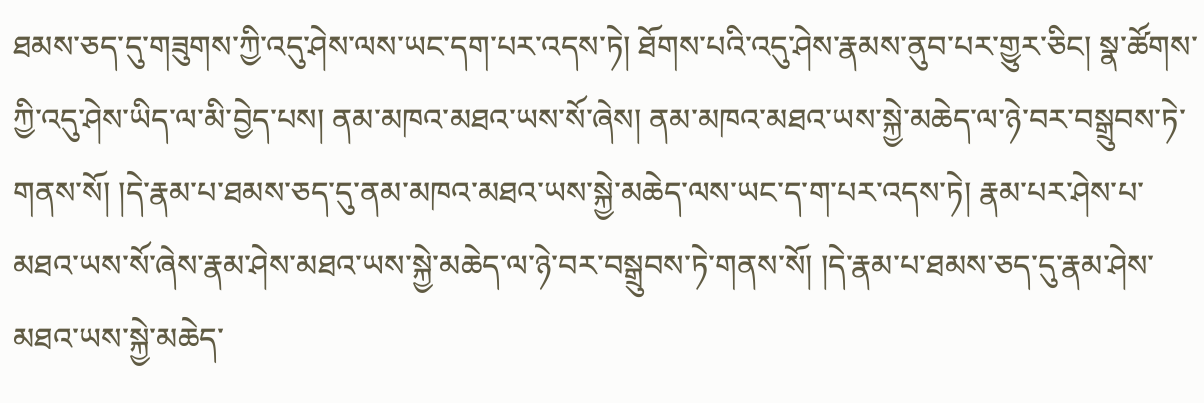ཐམས་ཅད་དུ་གཟུགས་ཀྱི་འདུ་ཤེས་ལས་ཡང་དག་པར་འདས་ཏེ། ཐོགས་པའི་འདུ་ཤེས་རྣམས་ནུབ་པར་གྱུར་ཅིང། སྣ་ཚོགས་ཀྱི་འདུ་ཤེས་ཡིད་ལ་མི་བྱེད་པས། ནམ་མཁའ་མཐའ་ཡས་སོ་ཞེས། ནམ་མཁའ་མཐའ་ཡས་སྐྱེ་མཆེད་ལ་ཉེ་བར་བསྒྲུབས་ཏེ་གནས་སོ། །དེ་རྣམ་པ་ཐམས་ཅད་དུ་ནམ་མཁའ་མཐའ་ཡས་སྐྱེ་མཆེད་ལས་ཡང་ད་ག་པར་འདས་ཏེ། རྣམ་པར་ཤེས་པ་མཐའ་ཡས་སོ་ཞེས་རྣམ་ཤེས་མཐའ་ཡས་སྐྱེ་མཆེད་ལ་ཉེ་བར་བསྒྲུབས་ཏེ་གནས་སོ། །དེ་རྣམ་པ་ཐམས་ཅད་དུ་རྣམ་ཤེས་མཐའ་ཡས་སྐྱེ་མཆེད་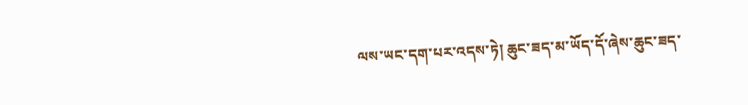ལས་ཡང་དག་པར་འདས་ཏེ། ཆུང་ཟད་མ་ཡོད་དོ་ཞེས་ཆུང་ཟད་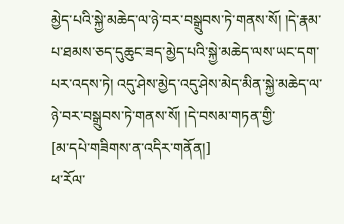མྱེད་པའི་སྐྱེ་མཆེད་ལ་ཉེ་བར་བསྒྲུབས་ཏེ་གནས་སོ། །དེ་རྣམ་པ་ཐམས་ཅད་དུཆུང་ཟད་མྱེད་པའི་སྐྱེ་མཆེད་ལས་ཡང་དག་པར་འདས་ཏེ། འདུ་ཤེས་མྱེད་འདུ་ཤེས་མེད་མིན་སྐྱེ་མཆེད་ལ་ཉེ་བར་བསྒྲུབས་ཏེ་གནས་སོ། །དེ་བསམ་གཏན་གྱི་
[མ་དཔེ་གཟིགས་ན་འདིར་གནོན།]
ཕ་རོལ་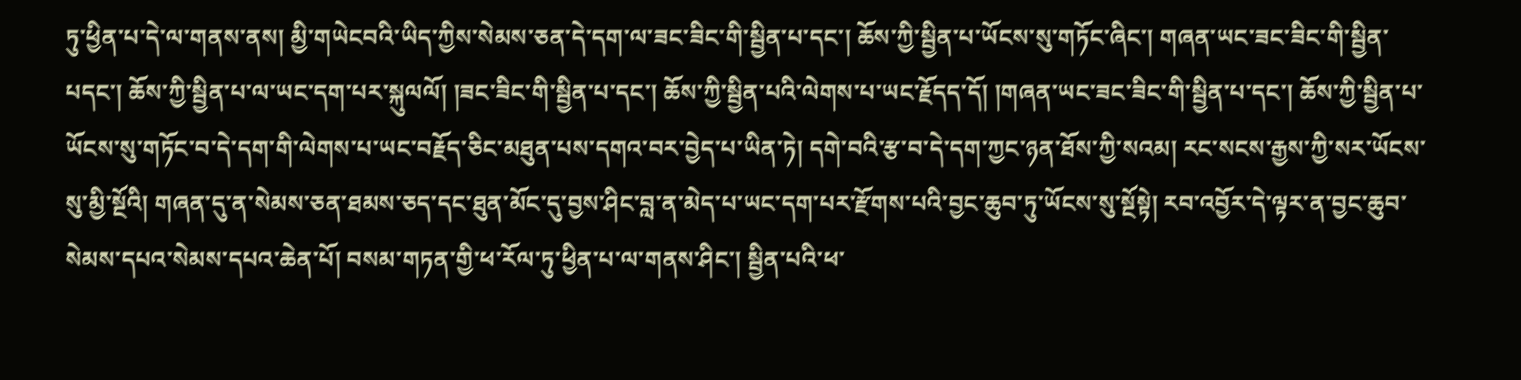ཏུ་ཕྱིན་པ་དེ་ལ་གནས་ནས། མྱི་གཡེངབའི་ཡིད་ཀྱིས་སེམས་ཅན་དེ་དག་ལ་ཟང་ཟིང་གི་སྦྱིན་པ་དང་། ཆོས་ཀྱི་སྦྱིན་པ་ཡོངས་སུ་གཏོང་ཞིང་། གཞན་ཡང་ཟང་ཟིང་གི་སྦྱིན་པདང་། ཆོས་ཀྱི་སྦྱིན་པ་ལ་ཡང་དག་པར་སྐུལལོ། །ཟང་ཟིང་གི་སྦྱིན་པ་དང་། ཆོས་ཀྱི་སྦྱིན་པའི་ལེགས་པ་ཡང་རྗོདད་དོ། །གཞན་ཡང་ཟང་ཟིང་གི་སྦྱིན་པ་དང་། ཆོས་ཀྱི་སྦྱིན་པ་ཡོངས་སུ་གཏོང་བ་དེ་དག་གི་ལེགས་པ་ཡང་བརྗོད་ཅིང་མཐུན་པས་དགའ་བར་བྱེད་པ་ཡིན་ཏེ། དགེ་བའི་རྩ་བ་དེ་དག་ཀྱང་ཉན་ཐོས་ཀྱི་སའམ། རང་སངས་རྒྱས་ཀྱི་སར་ཡོངས་སུ་མྱི་སྔོའི། གཞན་དུ་ན་སེམས་ཅན་ཐམས་ཅད་དང་ཐུན་མོང་དུ་བྱས་ཤིང་བླ་ན་མེད་པ་ཡང་དག་པར་རྫོགས་པའི་བྱང་ཆུབ་ཏུ་ཡོངས་སུ་སྔོསྟེ། རབ་འབྱོར་དེ་ལྟར་ན་བྱང་ཆུབ་སེམས་དཔའ་སེམས་དཔའ་ཆེན་པོ། བསམ་གཏན་གྱི་ཕ་རོལ་ཏུ་ཕྱིན་པ་ལ་གནས་ཤིང་། སྦྱིན་པའི་ཕ་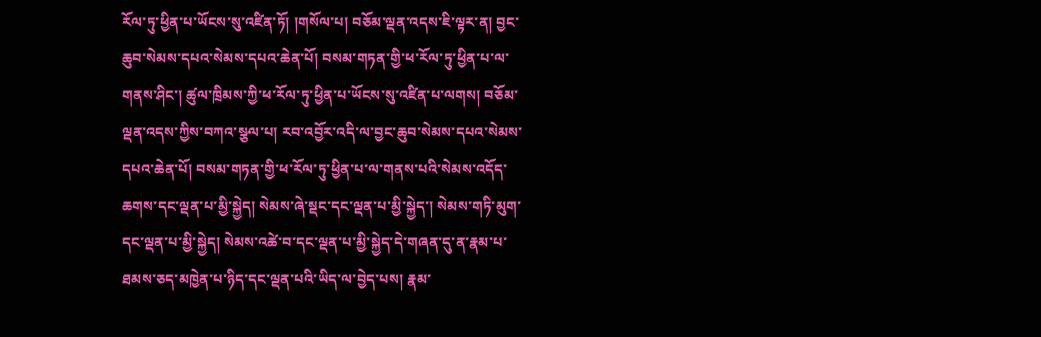རོལ་ཏུ་ཕྱིན་པ་ཡོངས་སུ་འཛིན་ཏོ། །གསོལ་པ། བཅོམ་ལྡན་འདས་ཇི་ལྟར་ན། བྱང་ཆུབ་སེམས་དཔའ་སེམས་དཔའ་ཆེན་པོ། བསམ་གཏན་གྱི་ཕ་རོལ་ཏུ་ཕྱིན་པ་ལ་གནས་ཤིང་། ཚུལ་ཁྲིམས་ཀྱི་ཕ་རོལ་ཏུ་ཕྱིན་པ་ཡོངས་སུ་འཛིན་པ་ལགས། བཅོམ་ལྡན་འདས་ཀྱིས་བཀའ་སྩལ་པ། རབ་འབྱོར་འདི་ལ་བྱང་ཆུབ་སེམས་དཔའ་སེམས་དཔའ་ཆེན་པོ། བསམ་གཏན་གྱི་ཕ་རོལ་ཏུ་ཕྱིན་པ་ལ་གནས་པའི་སེམས་འདོད་ཆགས་དང་ལྡན་པ་མྱི་སྐྱེད། སེམས་ཞེ་སྡང་དང་ལྡན་པ་མྱི་སྐྱེད་། སེམས་གཏི་མུག་དང་ལྡན་པ་མྱི་སྐྱེད། སེམས་འཚེ་བ་དང་ལྡན་པ་མྱི་སྐྱེད་དེ་གཞན་དུ་ན་རྣམ་པ་ཐམས་ཅད་མཁྱེན་པ་ཉིད་དང་ལྡན་པའི་ཡིད་ལ་བྱེད་པས། རྣམ་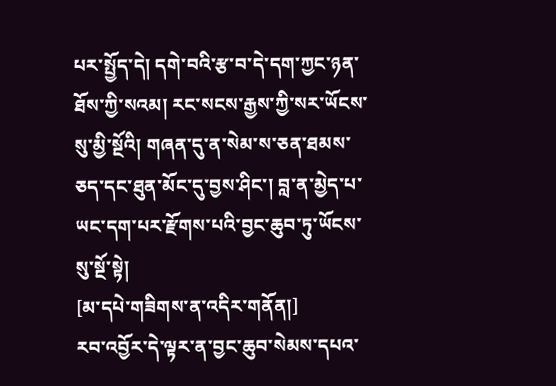པར་སྤྱོད་དེ། དགེ་བའི་རྩ་བ་དེ་དག་ཀྱང་ཉན་ཐོས་ཀྱི་སའམ། རང་སངས་རྒྱས་ཀྱི་སར་ཡོངས་སུ་མྱི་སྔོའི། གཞན་དུ་ན་སེམ་ས་ཅན་ཐམས་ཅད་དང་ཐུན་མོང་དུ་བྱས་ཤིང་། བླ་ན་མྱེད་པ་ཡང་དག་པར་རྫོགས་པའི་བྱང་ཆུབ་ཏུ་ཡོངས་སུ་སྔོ་སྟེ།
[མ་དཔེ་གཟིགས་ན་འདིར་གནོན།]
རབ་འབྱོར་དེ་ལྟར་ན་བྱང་ཆུབ་སེམས་དཔའ་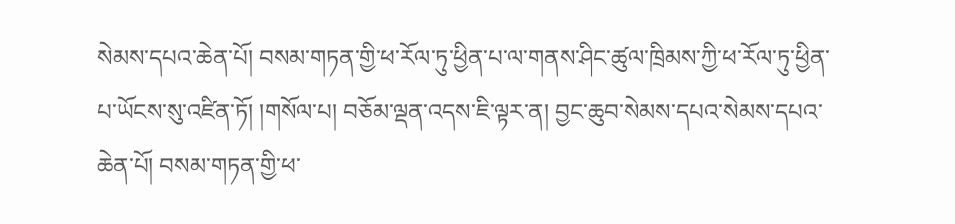སེམས་དཔའ་ཆེན་པོ། བསམ་གཏན་གྱི་ཕ་རོལ་ཏུ་ཕྱིན་པ་ལ་གནས་ཤིང་ཚུལ་ཁྲིམས་ཀྱི་ཕ་རོལ་ཏུ་ཕྱིན་པ་ཡོངས་སུ་འཛིན་ཏོ། །གསོལ་པ། བཅོམ་ལྡན་འདས་ཇི་ལྟར་ན། བྱང་ཆུབ་སེམས་དཔའ་སེམས་དཔའ་ཆེན་པོ། བསམ་གཏན་གྱི་ཕ་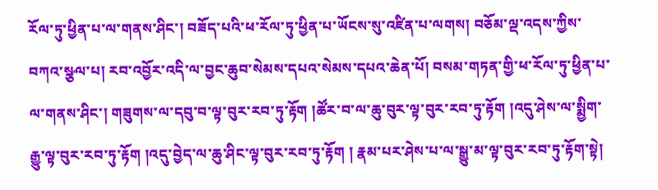རོལ་ཏུ་ཕྱིན་པ་ལ་གནས་ཤིང་། བཟོད་པའི་ཕ་རོལ་ཏུ་ཕྱིན་པ་ཡོངས་སུ་འཛིན་པ་ལགས། བཅོམ་ལྡ་འདས་ཀྱིས་བཀའ་སྩལ་པ། རབ་འབྱོར་འདི་ལ་བྱང་ཆུབ་སེམས་དཔའ་སེམས་དཔའ་ཆེན་པོ། བསམ་གཏན་གྱི་ཕ་རོལ་ཏུ་ཕྱིན་པ་ལ་གནས་ཤིང་། གཟུགས་ལ་དབུ་བ་ལྟ་བུར་རབ་ཏུ་རྟོག །ཚོར་བ་ལ་ཆུ་བུར་ལྟ་བུར་རབ་ཏུ་རྟོག །འདུ་ཤེས་ལ་སྨྱིག་རྒྱུ་ལྟ་བུར་རབ་ཏུ་རྟོག །འདུ་བྱེད་ལ་ཆུ་ཤིང་ལྟ་བུར་རབ་ཏུ་རྟོག ། རྣམ་པར་ཤེས་པ་ལ་སྒྱུ་མ་ལྟ་བུར་རབ་ཏུ་རྟོག་སྟེ།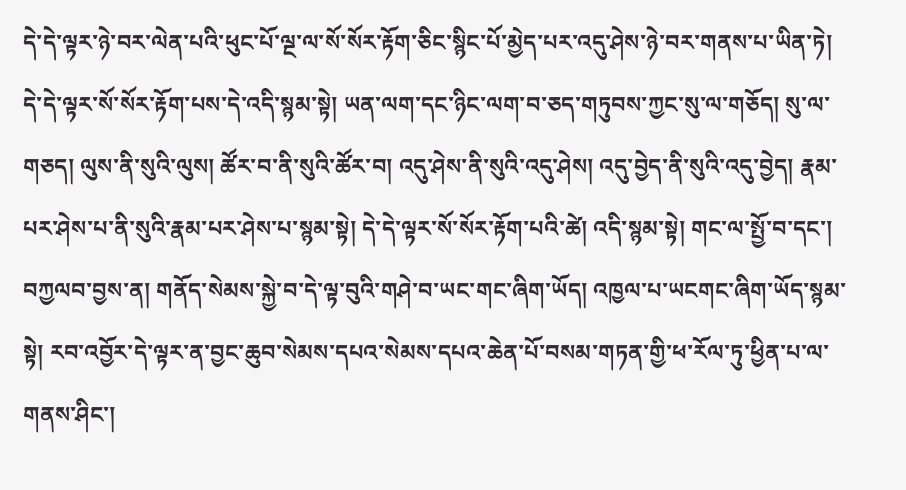དེ་དེ་ལྟར་ཉེ་བར་ལེན་པའི་ཕུང་པོ་ལྔ་ལ་སོ་སོར་རྟོག་ཅིང་སྙིང་པོ་མྱེད་པར་འདུ་ཤེས་ཉེ་བར་གནས་པ་ཡིན་ཏེ། དེ་དེ་ལྟར་སོ་སོར་རྟོག་པས་དེ་འདི་སྙམ་སྟེ། ཡན་ལག་དང་ཉིང་ལག་བ་ཅད་གཏུབས་ཀྱང་སུ་ལ་གཅོད། སུ་ལ་གཅད། ལུས་ནི་སུའི་ལུས། ཚོར་བ་ནི་སུའི་ཚོར་བ། འདུ་ཤེས་ནི་སུའི་འདུ་ཤེས། འདུ་བྱེད་ནི་སུའི་འདུ་བྱེད། རྣམ་པར་ཤེས་པ་ནི་སུའི་རྣམ་པར་ཤེས་པ་སྙམ་སྟེ། དེ་དེ་ལྟར་སོ་སོར་རྟོག་པའི་ཚེ། འདི་སྙམ་སྟེ། གང་ལ་སྤྱོ་བ་དང་། བཀྱལབ་བྱས་ན། གནོད་སེམས་སྐྱེ་བ་དེ་ལྟ་བུའི་གཤེ་བ་ཡང་གང་ཞིག་ཡོད། འཁྱལ་པ་ཡངགང་ཞིག་ཡོད་སྙམ་སྟེ། རབ་འབྱོར་དེ་ལྟར་ན་བྱང་ཆུབ་སེམས་དཔའ་སེམས་དཔའ་ཆེན་པོ་བསམ་གཏན་གྱི་ཕ་རོལ་ཏུ་ཕྱིན་པ་ལ་གནས་ཤིང་།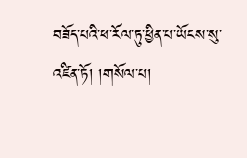བཟོད་པའི་ཕ་རོལ་ཏུ་ཕྱིན་པ་ཡོངས་སུ་འཛིན་ཏོ། །གསོལ་པ།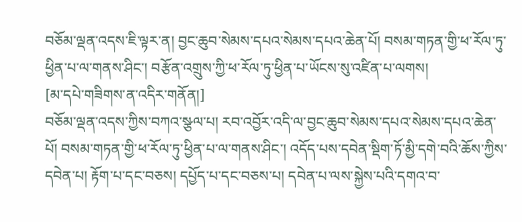བཅོམ་ལྡན་འདས་ཇི་ལྟར་ན། བྱང་ཆུབ་སེམས་དཔའ་སེམས་དཔའ་ཆེན་པོ། བསམ་གཏན་གྱི་ཕ་རོལ་ཏུ་ཕྱིན་པ་ལ་གནས་ཤིང་། བརྩོན་འགྲུས་ཀྱི་ཕ་རོལ་ཏུ་ཕྱིན་པ་ཡོངས་སུ་འཛིན་པ་ལགས།
[མ་དཔེ་གཟིགས་ན་འདིར་གནོན།]
བཅོམ་ལྡན་འདས་ཀྱིས་བཀའ་སྩལ་པ། རབ་འབྱོར་འདི་ལ་བྱང་ཆུབ་སེམས་དཔའ་སེམས་དཔའ་ཆེན་པོ། བསམ་གཏན་གྱི་ཕ་རོལ་ཏུ་ཕྱིན་པ་ལ་གནས་ཤིང་། འདོད་པས་དབེན་སྡིག་ཏོ་མྱི་དགེ་བའི་ཆོས་ཀྱིས་དབེན་པ། རྟོག་པ་དང་བཅས། དཔྱོད་པ་དང་བཅས་པ། དབེན་པ་ལས་སྐྱེས་པའི་དགའ་བ་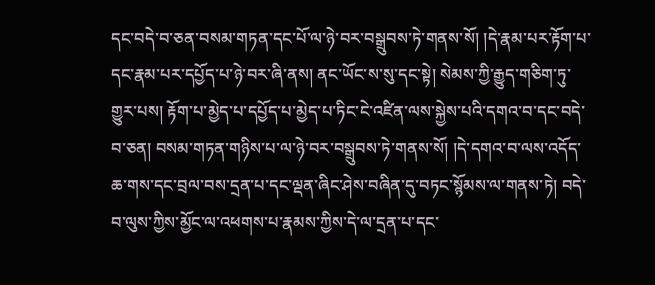དང་བདེ་བ་ཅན་བསམ་གཏན་དང་པོ་ལ་ཉེ་བར་བསྒྲུབས་ཏེ་གནས་སོ། །དེ་རྣམ་པར་རྟོག་པ་དང་རྣམ་པར་དཔྱོད་པ་ཉེ་བར་ཞི་ནས། ནང་ཡོང་ས་སུ་དང་སྟེ། སེམས་ཀྱི་རྒྱུད་གཅིག་ཏུ་གྱུར་པས། རྟོག་པ་མྱེད་པ་དཔྱོད་པ་མྱེད་པ་ཏིང་ངེ་འཛིན་ལས་སྐྱེས་པའི་དགའ་བ་དང་བདེ་བ་ཅན། བསམ་གཏན་གཉིས་པ་ལ་ཉེ་བར་བསྒྲུབས་ཏེ་གནས་སོ། །དེ་དགའ་བ་ལས་འདོད་ཆ་གས་དང་བྲལ་བས་དྲན་པ་དང་ལྡན་ཞིང་ཤེས་བཞིན་དུ་བཏང་སྙོམས་ལ་གནས་ཏེ། བདེ་བ་ལུས་ཀྱིས་མྱོང་ལ་འཕགས་པ་རྣམས་ཀྱིས་དེ་ལ་དྲན་པ་དང་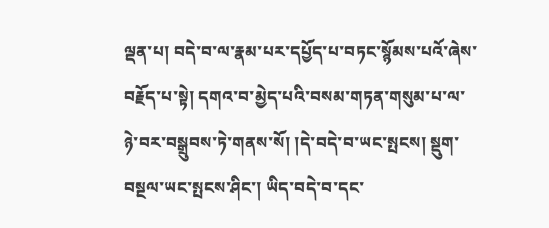ལྡན་པ། བདེ་བ་ལ་རྣམ་པར་དཔྱོད་པ་བཏང་སྙོམས་པའོ་ཞེས་བརྗོད་པ་སྟེ། དགའ་བ་མྱེད་པའི་བསམ་གཏན་གསུམ་པ་ལ་ཉེ་བར་བསྒྲུབས་ཏེ་གནས་སོ། །དེ་བདེ་བ་ཡང་སྤངས། སྡུག་བསྔལ་ཡང་སྤངས་ཤིང་། ཡིད་བདེ་བ་དང་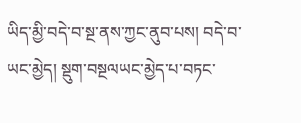ཡིད་མྱི་བདེ་བ་སྔ་ནས་ཀྱང་ནུབ་པས། བདེ་བ་ཡང་མྱེད། སྡུག་བསྔལཡང་མྱེད་པ་བཏང་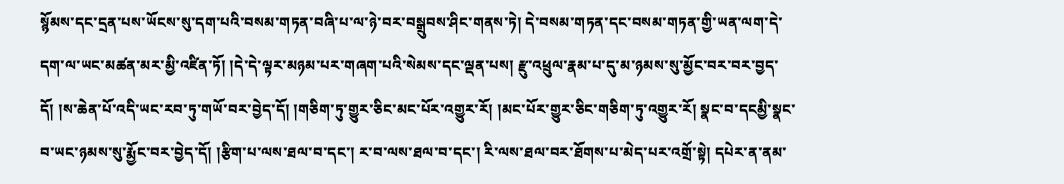སྙོམས་དང་དྲན་པས་ཡོངས་སུ་དག་པའི་བསམ་གཏན་བཞི་པ་ལ་ཉེ་བར་བསྒྲུབས་ཤིང་གནས་ཏེ། དེ་བསམ་གཏན་དང་བསམ་གཏན་གྱི་ཡན་ལག་དེ་དག་ལ་ཡང་མཚན་མར་མྱི་འཛིན་ཏོ། །དེ་དེ་ལྟར་མཉམ་པར་གཞག་པའི་སེམས་དང་ལྡན་པས། རྫུ་འཕྲུལ་རྣམ་པ་དུ་མ་ཉམས་སུ་མྱོང་བར་བར་བྱད་དོ། །ས་ཆེན་པོ་འདི་ཡང་རབ་ཏུ་གཡོ་བར་བྱེད་དོ། །གཅིག་ཏུ་གྱུར་ཅིང་མང་པོར་འགྱུར་རོ། །མང་པོར་གྱུར་ཅིང་གཅིག་ཏུ་འགྱུར་རོ། སྣང་བ་དངམྱི་སྣང་བ་ཡང་ཉམས་སུ་རྨྱོང་བར་བྱེད་དོ། །རྩིག་པ་ལས་ཐལ་བ་དང་། ར་བ་ལས་ཐལ་བ་དང་། རི་ལས་ཐལ་བར་ཐོགས་པ་མེད་པར་འགྲོ་སྟེ། དཔེར་ན་ནམ་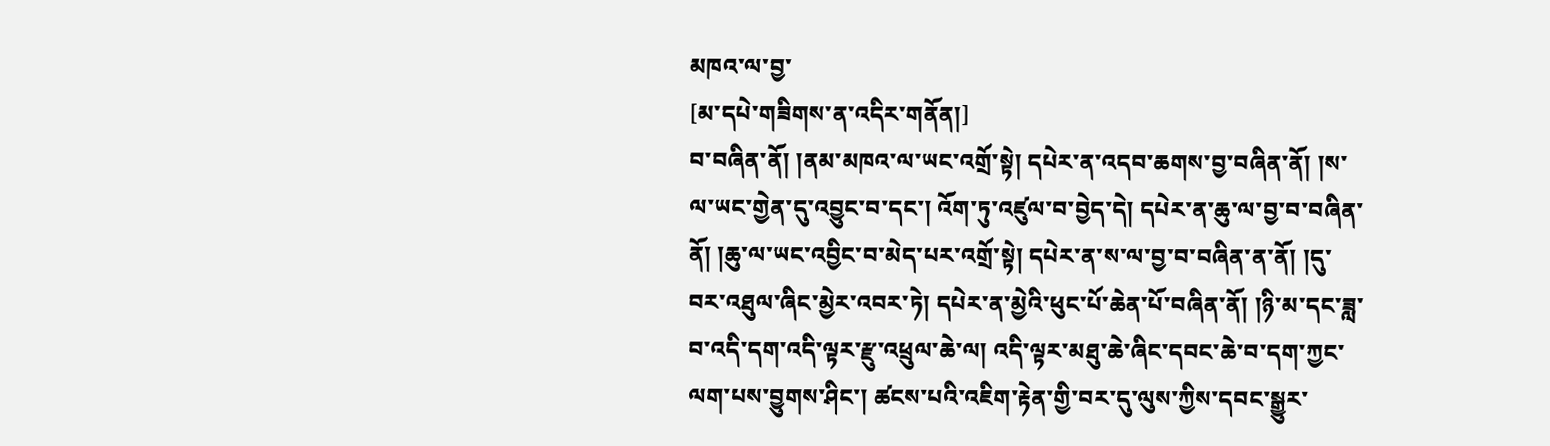མཁའ་ལ་བྱ་
[མ་དཔེ་གཟིགས་ན་འདིར་གནོན།]
བ་བཞིན་ནོ། །ནམ་མཁའ་ལ་ཡང་འགྲོ་སྟེ། དཔེར་ན་འདབ་ཆགས་བྱ་བཞིན་ནོ། །ས་ལ་ཡང་གྱེན་དུ་འབྱུང་བ་དང་། འོག་ཏུ་འཛུལ་བ་བྱེད་དེ། དཔེར་ན་ཆུ་ལ་བྱ་བ་བཞིན་ནོ། །ཆུ་ལ་ཡང་འབྱིང་བ་མེད་པར་འགྲོ་སྟེ། དཔེར་ན་ས་ལ་བྱ་བ་བཞིན་ན་ནོ། །དུ་བར་འཐུལ་ཞིང་མྱེར་འབར་ཏེ། དཔེར་ན་མྱེའི་ཕུང་པོ་ཆེན་པོ་བཞིན་ནོ། །ཉི་མ་དང་ཟླ་བ་འདི་དག་འདི་ལྟར་རྫུ་འཕྲུལ་ཆེ་ལ། འདི་ལྟར་མཐུ་ཆེ་ཞིང་དབང་ཆེ་བ་དག་ཀྱང་ལག་པས་བྱུགས་ཤིང་། ཚངས་པའི་འཇིག་རྟེན་གྱི་བར་དུ་ལུས་ཀྱིས་དབང་སྒྱུར་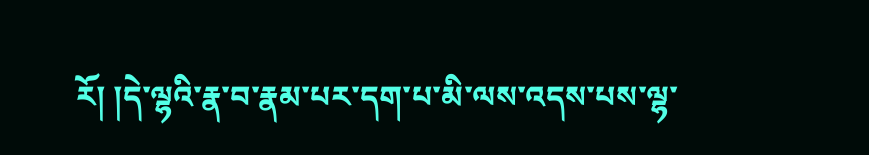རོ། །དེ་ལྷའི་རྣ་བ་རྣམ་པར་དག་པ་མི་ལས་འདས་པས་ལྷ་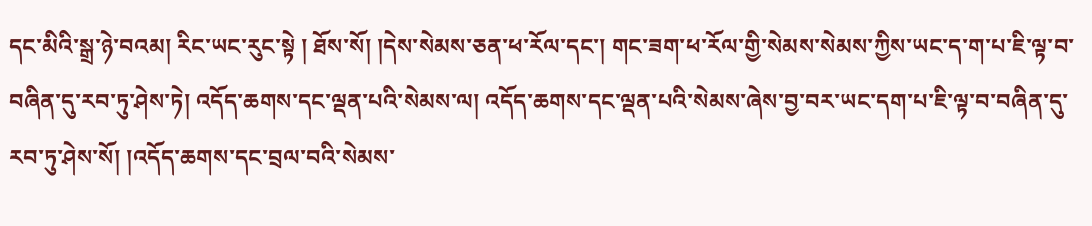དང་མིའི་སྒྲ་ཉེ་བའམ། རིང་ཡང་རུང་སྟེ ། ཐོས་སོ། །དེས་སེམས་ཅན་ཕ་རོལ་དང་། གང་ཟག་ཕ་རོལ་གྱི་སེམས་སེམས་ཀྱིས་ཡང་ད་ག་པ་ཇི་ལྟ་བ་བཞིན་དུ་རབ་ཏུ་ཤེས་ཏེ། འདོད་ཆགས་དང་ལྡན་པའི་སེམས་ལ། འདོད་ཆགས་དང་ལྡན་པའི་སེམས་ཞེས་བྱ་བར་ཡང་དག་པ་ཇི་ལྟ་བ་བཞིན་དུ་རབ་ཏུ་ཤེས་སོ། །འདོད་ཆགས་དང་བྲལ་བའི་སེམས་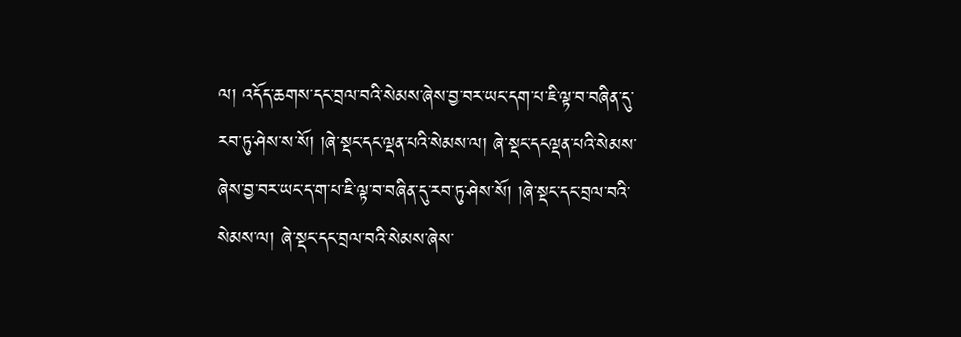ལ། འདོད་ཆགས་དང་བྲལ་བའི་སེམས་ཞེས་བྱ་བར་ཡང་དག་པ་ཇི་ལྟ་བ་བཞིན་དུ་རབ་ཏུ་ཤེས་ས་སོ། །ཞེ་སྡང་དང་ལྡན་པའི་སེམས་ལ། ཞེ་སྡང་དངལྡན་པའི་སེམས་ཞེས་བྱ་བར་ཡང་ད་ག་པ་ཇི་ལྟ་བ་བཞིན་དུ་རབ་ཏུ་ཤེས་སོ། །ཞེ་སྡང་དང་བྲལ་བའི་སེམས་ལ། ཞེ་སྡང་དང་བྲལ་བའི་སེམས་ཞེས་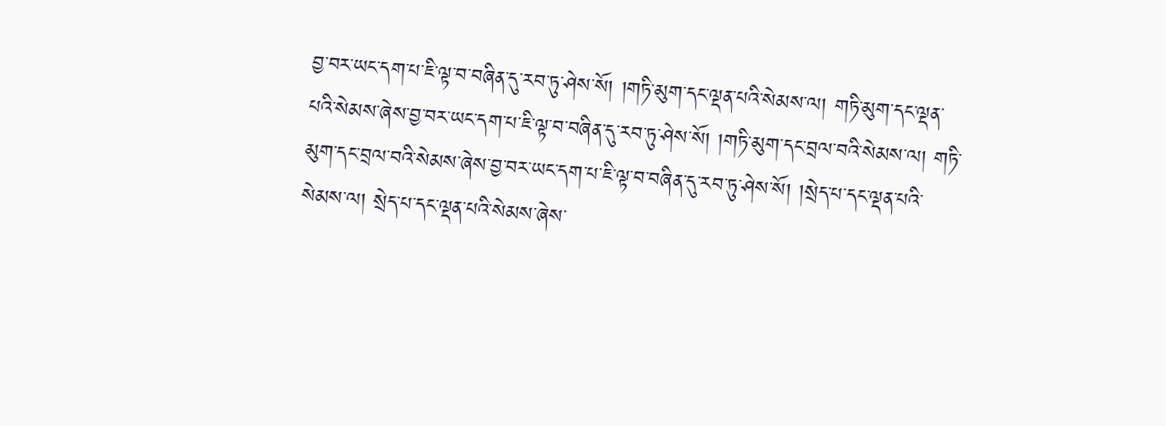བྱ་བར་ཡང་དག་པ་ཇི་ལྟ་བ་བཞིན་དུ་རབ་ཏུ་ཤེས་སོ། །གཏི་མུག་དང་ལྡན་པའི་སེམས་ལ། གཏི་མུག་དང་ལྡན་པའི་སེམས་ཞེས་བྱ་བར་ཡང་དག་པ་ཇི་ལྟ་བ་བཞིན་དུ་རབ་ཏུ་ཤེས་སོ། །གཏི་མུག་དང་བྲལ་བའི་སེམས་ལ། གཏི་མུག་དང་བྲལ་བའི་སེམས་ཞེས་བྱ་བར་ཡང་དག་པ་ཇི་ལྟ་བ་བཞིན་དུ་རབ་ཏུ་ཤེས་སོ། །སྲེད་པ་དང་ལྡན་པའི་སེམས་ལ། སྲེད་པ་དང་ལྡན་པའི་སེམས་ཞེས་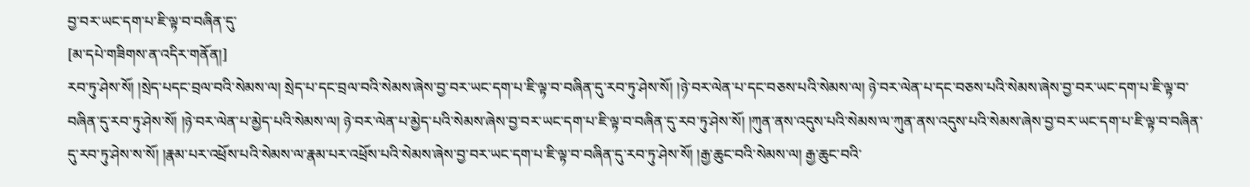བྱ་བར་ཡང་དག་པ་ཇི་ལྟ་བ་བཞིན་དུ་
[མ་དཔེ་གཟིགས་ན་འདིར་གནོན།]
རབ་ཏུ་ཤེས་སོ། །སྲེད་པདང་བྲལ་བའི་སེམས་ལ། སྲེད་པ་དང་བྲལ་བའི་སེམས་ཞེས་བྱ་བར་ཡང་དག་པ་ཇི་ལྟ་བ་བཞིན་དུ་རབ་ཏུ་ཤེས་སོ། །ཉེ་བར་ལེན་པ་དང་བཅས་པའི་སེམས་ལ། ཉེ་བར་ལེན་པ་དང་བཅས་པའི་སེམས་ཞེས་བྱ་བར་ཡང་དག་པ་ཇི་ལྟ་བ་བཞིན་དུ་རབ་ཏུ་ཤེས་སོ། །ཉེ་བར་ལེན་པ་མྱེད་པའི་སེམས་ལ། ཉེ་བར་ལེན་པ་མྱེད་པའི་སེམས་ཞེས་བྱ་བར་ཡང་དག་པ་ཇི་ལྟ་བ་བཞིན་དུ་རབ་ཏུ་ཤེས་སོ། །ཀུན་ནས་འདུས་པའི་སེམས་ལ་ཀུན་ནས་འདུས་པའི་སེམས་ཞེས་བྱ་བར་ཡང་དག་པ་ཇི་ལྟ་བ་བཞིན་དུ་རབ་ཏུ་ཤེས་ས་སོ། །རྣམ་པར་འཕྲོས་པའི་སེམས་ལ་རྣམ་པར་འཕྲོས་པའི་སེམས་ཞེས་བྱ་བར་ཡང་དག་པ་ཇི་ལྟ་བ་བཞིན་དུ་རབ་ཏུ་ཤེས་སོ། །རྒྱ་ཆུང་བའི་སེམས་ལ། རྒྱ་ཆུང་བའི་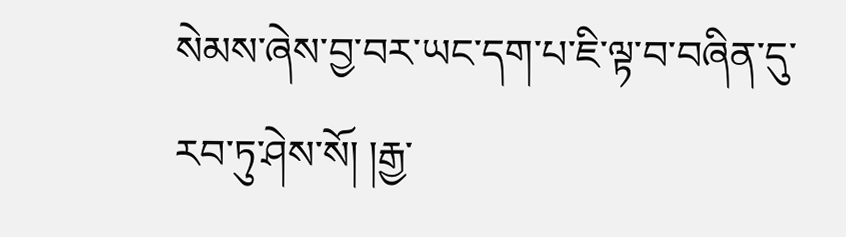སེམས་ཞེས་བྱ་བར་ཡང་དག་པ་ཇི་ལྟ་བ་བཞིན་དུ་རབ་ཏུ་ཤེས་སོ། །རྒྱ་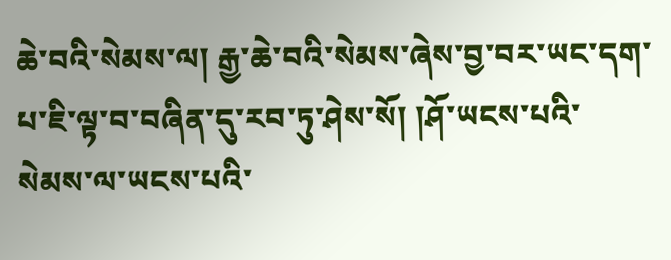ཆེ་བའི་སེམས་ལ། རྒྱ་ཆེ་བའི་སེམས་ཞེས་བྱ་བར་ཡང་དག་པ་ཇི་ལྟ་བ་བཞིན་དུ་རབ་ཏུ་ཤེས་སོ། །ཤོ་ཡངས་པའི་སེམས་ལ་ཡངས་པའི་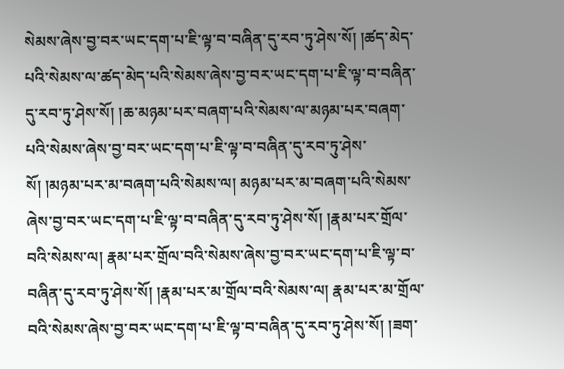སེམས་ཞེས་བྱ་བར་ཡང་དག་པ་ཇི་ལྟ་བ་བཞིན་དུ་རབ་ཏུ་ཤེས་སོ། །ཚད་མེད་པའི་སེམས་ལ་ཚད་མེད་པའི་སེམས་ཞེས་བྱ་བར་ཡང་དག་པ་ཇི་ལྟ་བ་བཞིན་དུ་རབ་ཏུ་ཤེས་སོ། །ཆ་མཉམ་པར་བཞག་པའི་སེམས་ལ་མཉམ་པར་བཞག་པའི་སེམས་ཞེས་བྱ་བར་ཡང་དག་པ་ཇི་ལྟ་བ་བཞིན་དུ་རབ་ཏུ་ཤེས་སོ། །མཉམ་པར་མ་བཞག་པའི་སེམས་ལ། མཉམ་པར་མ་བཞག་པའི་སེམས་ཞེས་བྱ་བར་ཡང་དག་པ་ཇི་ལྟ་བ་བཞིན་དུ་རབ་ཏུ་ཤེས་སོ། །རྣམ་པར་གྲོལ་བའི་སེམས་ལ། རྣམ་པར་གྲོལ་བའི་སེམས་ཞེས་བྱ་བར་ཡང་དག་པ་ཇི་ལྟ་བ་བཞིན་དུ་རབ་ཏུ་ཤེས་སོ། །རྣམ་པར་མ་གྲོལ་བའི་སེམས་ལ། རྣམ་པར་མ་གྲོལ་བའི་སེམས་ཞེས་བྱ་བར་ཡང་དག་པ་ཇི་ལྟ་བ་བཞིན་དུ་རབ་ཏུ་ཤེས་སོ། །ཟག་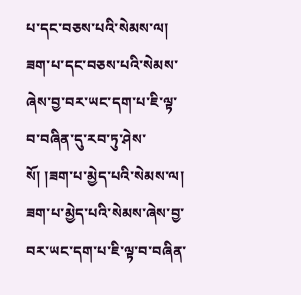པ་དང་བཅས་པའི་སེམས་ལ། ཟག་པ་དང་བཅས་པའི་སེམས་ཞེས་བྱ་བར་ཡང་དག་པ་ཇི་ལྟ་བ་བཞིན་དུ་རབ་ཏུ་ཤེས་སོ། །ཟག་པ་མྱེད་པའི་སེམས་ལ། ཟག་པ་མྱེད་པའི་སེམས་ཞེས་བྱ་བར་ཡང་དག་པ་ཇི་ལྟ་བ་བཞིན་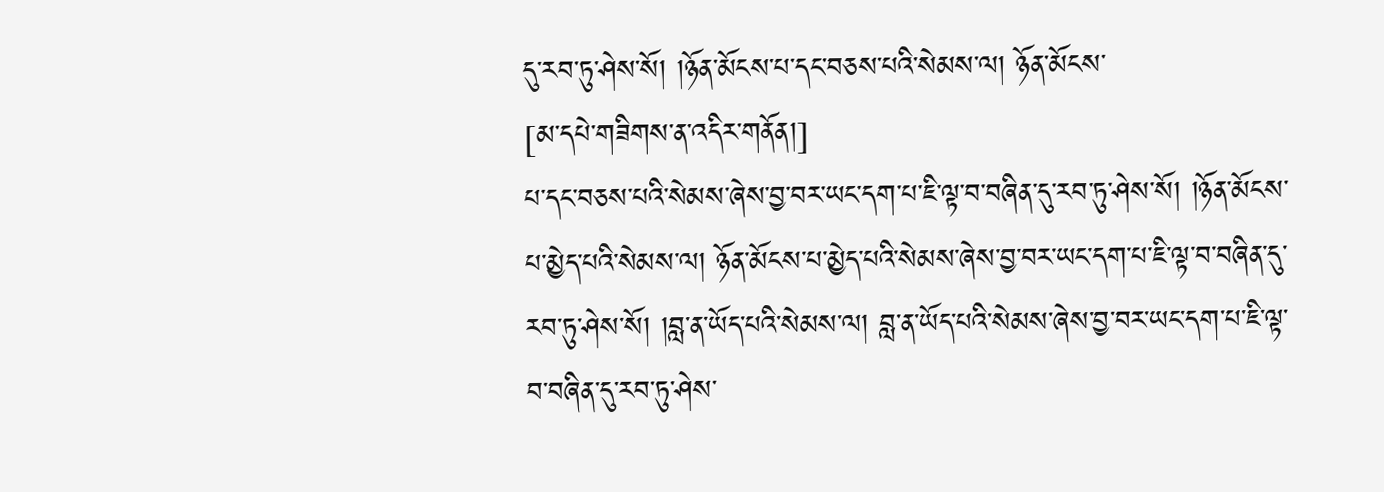དུ་རབ་ཏུ་ཤེས་སོ། །ཉོན་མོངས་པ་དང་བཅས་པའི་སེམས་ལ། ཉོན་མོངས་
[མ་དཔེ་གཟིགས་ན་འདིར་གནོན།]
པ་དང་བཅས་པའི་སེམས་ཞེས་བྱ་བར་ཡང་དག་པ་ཇི་ལྟ་བ་བཞིན་དུ་རབ་ཏུ་ཤེས་སོ། །ཉོན་མོངས་པ་མྱེད་པའི་སེམས་ལ། ཉོན་མོངས་པ་མྱེད་པའི་སེམས་ཞེས་བྱ་བར་ཡང་དག་པ་ཇི་ལྟ་བ་བཞིན་དུ་རབ་ཏུ་ཤེས་སོ། །བླ་ན་ཡོད་པའི་སེམས་ལ། བླ་ན་ཡོད་པའི་སེམས་ཞེས་བྱ་བར་ཡང་དག་པ་ཇི་ལྟ་བ་བཞིན་དུ་རབ་ཏུ་ཤེས་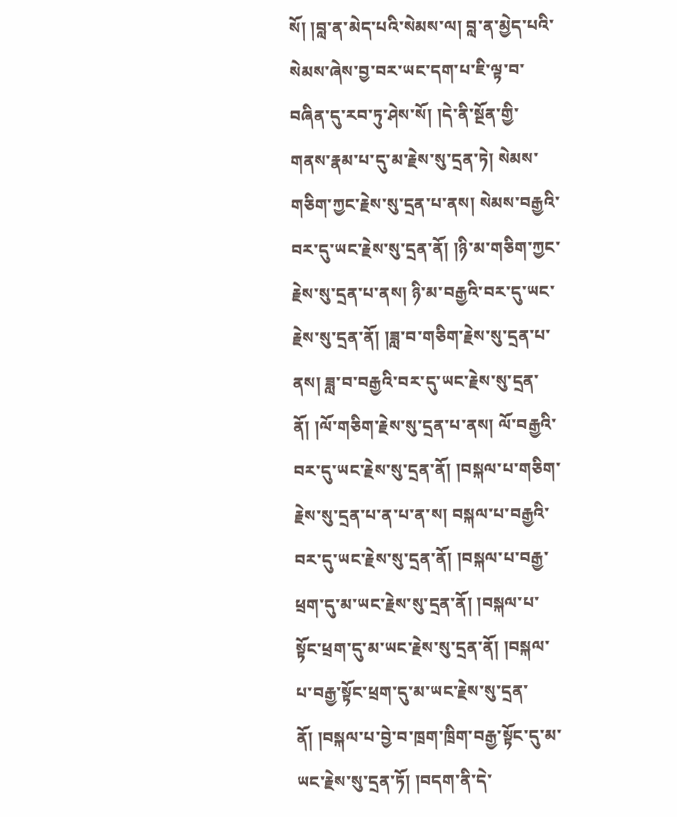སོ། །བླ་ན་མེད་པའི་སེམས་ལ། བླ་ན་མྱེད་པའི་སེམས་ཞེས་བྱ་བར་ཡང་དག་པ་ཇི་ལྟ་བ་བཞིན་དུ་རབ་ཏུ་ཤེས་སོ། །དེ་ནི་སྔོན་གྱི་གནས་རྣམ་པ་དུ་མ་རྗེས་སུ་དྲན་ཏེ། སེམས་གཅིག་ཀྱང་རྗེས་སུ་དྲན་པ་ནས། སེམས་བརྒྱའི་བར་དུ་ཡང་རྗེས་སུ་དྲན་ནོ། །ཉི་མ་གཅིག་ཀྱང་རྗེས་སུ་དྲན་པ་ནས། ཉི་མ་བརྒྱའི་བར་དུ་ཡང་རྗེས་སུ་དྲན་ནོ། །ཟླ་བ་གཅིག་རྗེས་སུ་དྲན་པ་ནས། ཟླ་བ་བརྒྱའི་བར་དུ་ཡང་རྗེས་སུ་དྲན་ནོ། །ལོ་གཅིག་རྗེས་སུ་དྲན་པ་ནས། ལོ་བརྒྱའི་བར་དུ་ཡང་རྗེས་སུ་དྲན་ནོ། །བསྐལ་པ་གཅིག་རྗེས་སུ་དྲན་པ་ན་པ་ན་ས། བསྐལ་པ་བརྒྱའི་བར་དུ་ཡང་རྗེས་སུ་དྲན་ནོ། །བསྐལ་པ་བརྒྱ་ཕྲག་དུ་མ་ཡང་རྗེས་སུ་དྲན་ནོ། །བསྐལ་པ་སྟོང་ཕྲག་དུ་མ་ཡང་རྗེས་སུ་དྲན་ནོ། །བསྐལ་པ་བརྒྱ་སྟོང་ཕྲག་དུ་མ་ཡང་རྗེས་སུ་དྲན་ནོ། །བསྐལ་པ་བྱེ་བ་ཁྲག་ཁྲིག་བརྒྱ་སྟོང་དུ་མ་ཡང་རྗེས་སུ་དྲན་ཏོ། །བདག་ནི་དེ་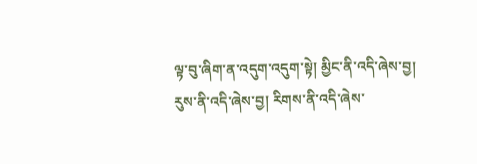ལྟ་བུ་ཞིག་ན་འདུག་འདུག་སྟེ། མྱིང་ནི་འདི་ཞེས་བྱ། རུས་ནི་འདི་ཞེས་བྱ། རིགས་ནི་འདི་ཞེས་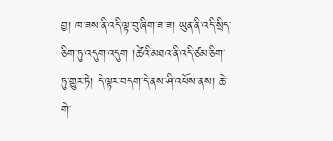བྱ། ཁ་ཟས་ནི་འདི་ལྟ་བུ་ཞིག་ཟ་ཟ། ཡུན་ནི་འདི་སྲིད་ཅིག་ཏུ་འདུག་འདུག །ཚེའི་མཐའ་ནི་འདི་ཙམ་ཅིག་ཏུ་གྱུར་ཏེ། དེ་ལྟར་བདག་དེ་ནས་ཤི་འཕོས་ནས། ཆེ་གེ་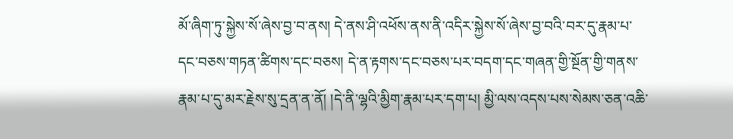མོ་ཞིག་ཏུ་སྐྱེས་སོ་ཞེས་བྱ་བ་ནས། དེ་ནས་ཤི་འཕོས་ནས་ནི་འདིར་སྐྱེས་སོ་ཞེས་བྱ་བའི་བར་དུ་རྣམ་པ་དང་བཅས་གཏན་ཚིགས་དང་བཅས། དེ་ན་རྟགས་དང་བཅས་པར་བདག་དང་གཞན་གྱི་སྔོན་གྱི་གནས་རྣམ་པ་དུ་མར་རྗེས་སུ་དྲན་ན་ནོ། །དེ་ནི་ལྷའི་མྱིག་རྣམ་པར་དག་པ། མྱི་ལས་འདས་པས་སེམས་ཅན་འཆི་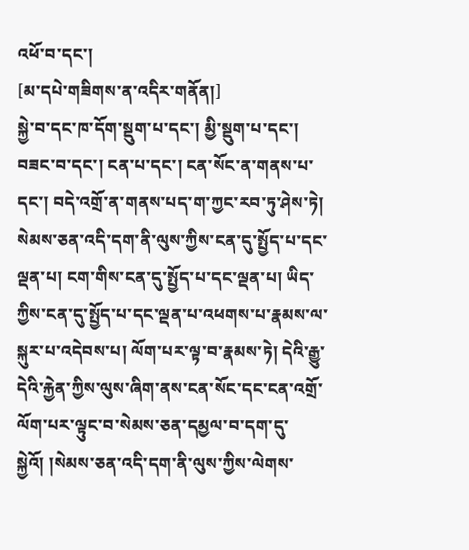འཕོ་བ་དང་།
[མ་དཔེ་གཟིགས་ན་འདིར་གནོན།]
སྐྱེ་བ་དང་ཁ་དོག་སྡུག་པ་དང་། མྱི་སྡུག་པ་དང་། བཟང་བ་དང་། ངན་པ་དང་། ངན་སོང་ན་གནས་པ་དང་། བདེ་འགྲོ་ན་གནས་པད་ག་ཀྱང་རབ་ཏུ་ཤེས་ཏེ། སེམས་ཅན་འདི་དག་ནི་ལུས་ཀྱིས་ངན་དུ་སྤྱོད་པ་དང་ལྡན་པ། ངག་གིས་ངན་དུ་སྤྱོད་པ་དང་ལྡན་པ། ཡིད་ཀྱིས་ངན་དུ་སྤྱོད་པ་དང་ལྡན་པ་འཕགས་པ་རྣམས་ལ་སྐུར་པ་འདེབས་པ། ལོག་པར་ལྟ་བ་རྣམས་ཏེ། དེའི་རྒྱུ་དེའི་རྐྱེན་ཀྱིས་ལུས་ཞིག་ནས་ངན་སོང་དང་ངན་འགྲོ་ལོག་པར་ལྟུང་བ་སེམས་ཅན་དམྱལ་བ་དག་དུ་སྐྱེའོ། །སེམས་ཅན་འདི་དག་ནི་ལུས་ཀྱིས་ལེགས་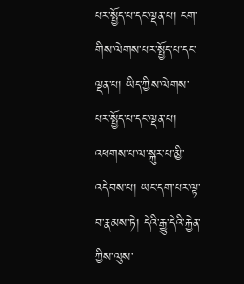པར་སྤྱོད་པ་དང་ལྡན་པ། ངག་གིས་ལེགས་པར་སྤྱོད་པ་དང་ལྡན་པ། ཡིད་ཀྱིས་ལེགས་པར་སྤྱོད་པ་དང་ལྡན་པ། འཕགས་པ་ལ་སྐུར་པ་མྱི་འདེབས་པ། ཡང་དག་པར་ལྟ་བ་རྣམས་ཏེ། དེའི་རྒྱུ་དེའི་རྐྱེན་ཀྱིས་ལུས་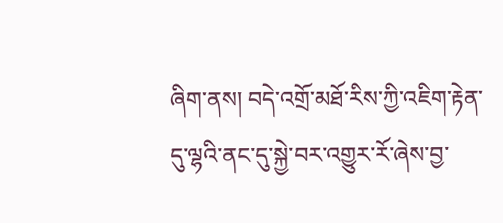ཞིག་ནས། བདེ་འགྲོ་མཐོ་རིས་ཀྱི་འཇིག་རྟེན་དུ་ལྷའི་ནང་དུ་སྐྱེ་བར་འགྱུར་རོ་ཞེས་བྱ་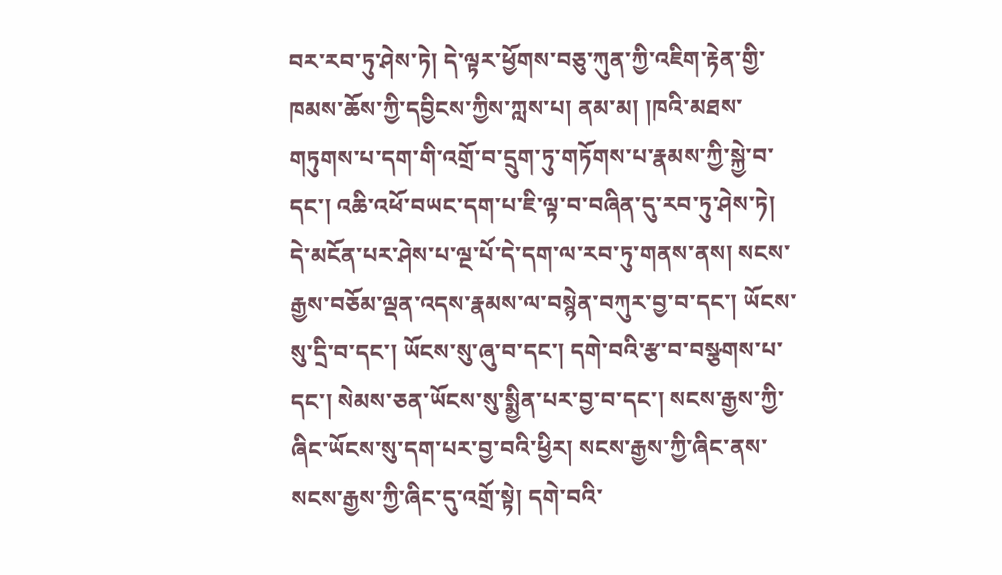བར་རབ་ཏུ་ཤེས་ཏེ། དེ་ལྟར་ཕྱོགས་བཅུ་ཀུན་ཀྱི་འཇིག་རྟེན་གྱི་ཁམས་ཆོས་ཀྱི་དབྱིངས་ཀྱིས་ཀླས་པ། ནམ་མ། །ཁའི་མཐས་གཏུགས་པ་དག་གི་འགྲོ་བ་དྲུག་ཏུ་གཏོགས་པ་རྣམས་ཀྱི་སྐྱེ་བ་དང་། འཆི་འཕོ་བཡང་དག་པ་ཇི་ལྟ་བ་བཞིན་དུ་རབ་ཏུ་ཤེས་ཏེ། དེ་མངོན་པར་ཤེས་པ་ལྔ་པོ་དེ་དག་ལ་རབ་ཏུ་གནས་ནས། སངས་རྒྱས་བཅོམ་ལྡན་འདས་རྣམས་ལ་བསྙེན་བཀུར་བྱ་བ་དང་། ཡོངས་སུ་དྲི་བ་དང་། ཡོངས་སུ་ཞུ་བ་དང་། དགེ་བའི་རྩ་བ་བསྩགས་པ་དང་། སེམས་ཅན་ཡོངས་སུ་སྨྱིན་པར་བྱ་བ་དང་། སངས་རྒྱས་ཀྱི་ཞིང་ཡོངས་སུ་དག་པར་བྱ་བའི་ཕྱིར། སངས་རྒྱས་ཀྱི་ཞིང་ནས་སངས་རྒྱས་ཀྱི་ཞིང་དུ་འགྲོ་སྟེ། དགེ་བའི་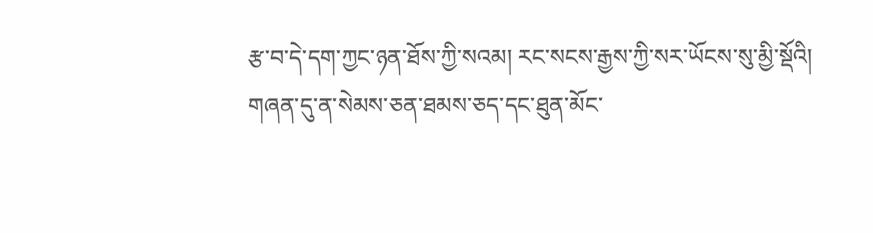རྩ་བ་དེ་དག་ཀྱང་ཉན་ཐོས་ཀྱི་སའམ། རང་སངས་རྒྱས་ཀྱི་སར་ཡོངས་སུ་མྱི་སྡོའི། གཞན་དུ་ན་སེམས་ཅན་ཐམས་ཅད་དང་ཐུན་མོང་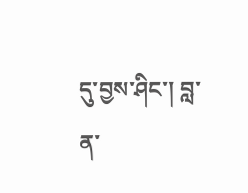དུ་བྱས་ཤིང་། བླ་ན་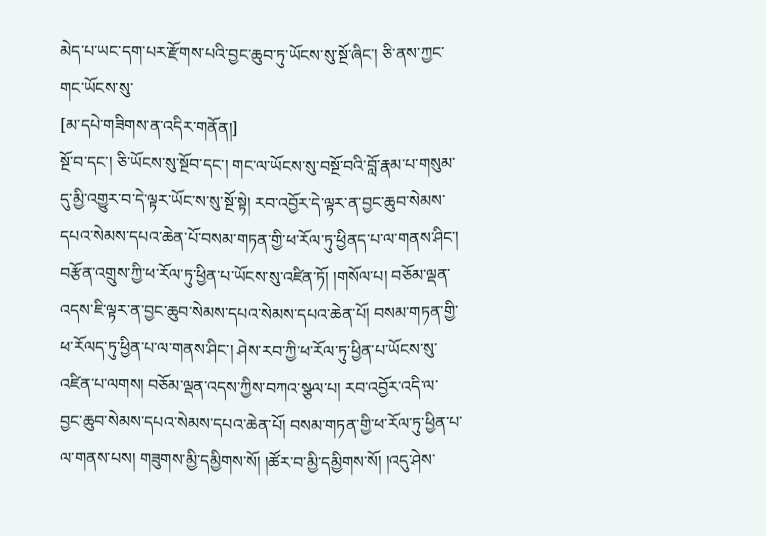མེད་པ་ཡང་དག་པར་རྫོགས་པའི་བྱང་ཆུབ་ཏུ་ཡོངས་སུ་སྔོ་ཞིང་། ཅི་ནས་ཀྱང་གང་ཡོངས་སུ་
[མ་དཔེ་གཟིགས་ན་འདིར་གནོན།]
སྔོ་བ་དང་། ཅི་ཡོངས་སུ་སྔོབ་དང་། གང་ལ་ཡོངས་སུ་བསྔོ་བའི་བློ་རྣམ་པ་གསུམ་དུ་མྱི་འགྱུར་བ་དེ་ལྟར་ཡོང་ས་སུ་སྔོ་སྟེ། རབ་འབྱོར་དེ་ལྟར་ན་བྱང་ཆུབ་སེམས་དཔའ་སེམས་དཔའ་ཆེན་པོ་བསམ་གཏན་གྱི་ཕ་རོལ་ཏུ་ཕྱིནད་པ་ལ་གནས་ཤིང་། བརྩོན་འགྲུས་ཀྱི་ཕ་རོལ་ཏུ་ཕྱིན་པ་ཡོངས་སུ་འཛིན་ཏོ། །གསོལ་པ། བཅོམ་ལྡན་འདས་ཇི་ལྟར་ན་བྱང་ཆུབ་སེམས་དཔའ་སེམས་དཔའ་ཆེན་པོ། བསམ་གཏན་གྱི་ཕ་རོལད་ཏུ་ཕྱིན་པ་ལ་གནས་ཤིང་། ཤེས་རབ་ཀྱི་ཕ་རོལ་ཏུ་ཕྱིན་པ་ཡོངས་སུ་འཛིན་པ་ལགས། བཅོམ་ལྡན་འདས་ཀྱིས་བཀའ་སྩལ་པ། རབ་འབྱོར་འདི་ལ་བྱང་ཆུབ་སེམས་དཔའ་སེམས་དཔའ་ཆེན་པོ། བསམ་གཏན་གྱི་ཕ་རོལ་ཏུ་ཕྱིན་པ་ལ་གནས་པས། གཟུགས་མྱི་དམྱིགས་སོ། །ཚོར་བ་མྱི་དམྱིགས་སོ། །འདུ་ཤེས་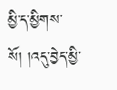མྱི་ད་མྱིགས་སོ། །འདུ་བྱེད་མྱི་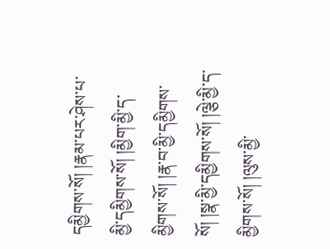དམྱིགས་སོ། །རྣམ་པར་ཤེས་པ་མྱི་དམྱིགས་སོ། །མྱིག་མྱི་ད་མྱིགས་སོ། །རྣ་བ་མྱི་དམྱིགས་སོ། །སྣ་མྱི་དམྱིགས་སོ། །ལྕེ་མྱི་ད་མྱིགས་སོ། །ལུས་མྱི་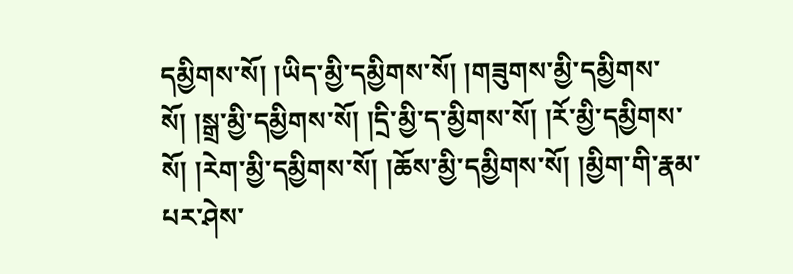དམྱིགས་སོ། །ཡིད་མྱི་དམྱིགས་སོ། །གཟུགས་མྱི་དམྱིགས་སོ། །སྒྲ་མྱི་དམྱིགས་སོ། །དྲི་མྱི་ད་མྱིགས་སོ། །རོ་མྱི་དམྱིགས་སོ། །རེག་མྱི་དམྱིགས་སོ། །ཆོས་མྱི་དམྱིགས་སོ། །མྱིག་གི་རྣམ་པར་ཤེས་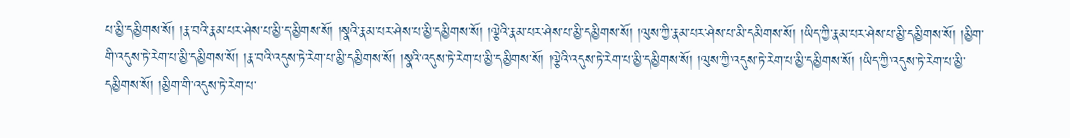པ་མྱི་དམྱིགས་སོ། །རྣ་བའི་རྣམ་པར་ཤེས་པ་མྱི་ད་མྱིགས་སོ། །སྣའི་རྣམ་པར་ཤེས་པ་མྱི་དམྱིགས་སོ། །ལྕེའི་རྣམ་པར་ཤེས་པ་མྱི་དམྱིགས་སོ། །ལུས་ཀྱི་རྣམ་པར་ཤེས་པ་མི་དམིགས་སོ། །ཡིད་ཀྱི་རྣམ་པར་ཤེས་པ་མྱི་དམྱིགས་སོ། །མྱིག་གི་འདུས་ཏེ་རེག་པ་མྱི་དམྱིགས་སོ། །རྣ་བའི་འདུས་ཏེ་རེག་པ་མྱི་དམྱིགས་སོ། །སྣའི་འདུས་ཏེ་རེག་པ་མྱི་དམྱིགས་སོ། །ལྕེའི་འདུས་ཏེ་རེག་པ་མྱི་དམྱིགས་སོ། །ལུས་ཀྱི་འདུས་ཏེ་རེག་པ་མྱི་དམྱིགས་སོ། །ཡིད་ཀྱི་འདུས་ཏེ་རེག་པ་མྱི་དམྱིགས་སོ། །མྱིག་གི་འདུས་ཏེ་རེག་པ་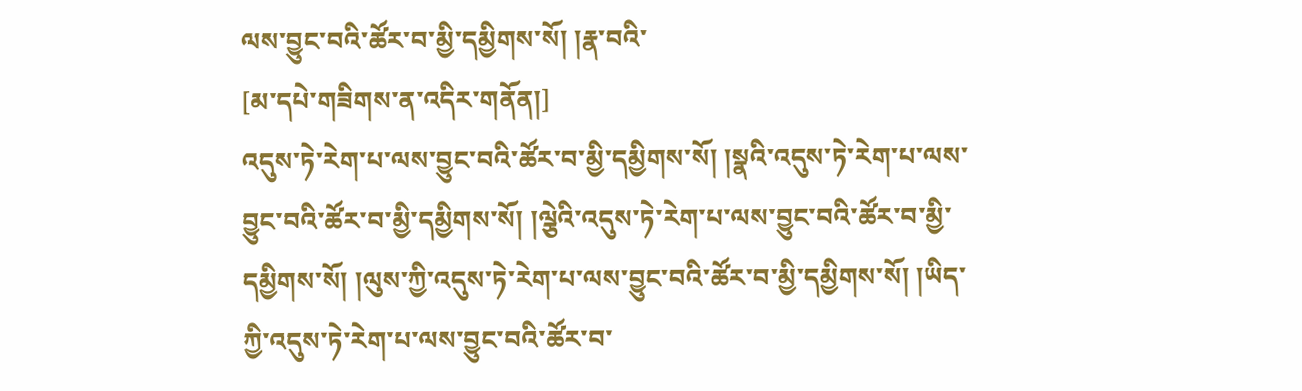ལས་བྱུང་བའི་ཚོར་བ་མྱི་དམྱིགས་སོ། །རྣ་བའི་
[མ་དཔེ་གཟིགས་ན་འདིར་གནོན།]
འདུས་ཏེ་རེག་པ་ལས་བྱུང་བའི་ཚོར་བ་མྱི་དམྱིགས་སོ། །སྣའི་འདུས་ཏེ་རེག་པ་ལས་བྱུང་བའི་ཚོར་བ་མྱི་དམྱིགས་སོ། །ལྕེའི་འདུས་ཏེ་རེག་པ་ལས་བྱུང་བའི་ཚོར་བ་མྱི་དམྱིགས་སོ། །ལུས་ཀྱི་འདུས་ཏེ་རེག་པ་ལས་བྱུང་བའི་ཚོར་བ་མྱི་དམྱིགས་སོ། །ཡིད་ཀྱི་འདུས་ཏེ་རེག་པ་ལས་བྱུང་བའི་ཚོར་བ་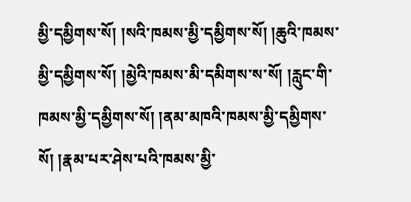མྱི་དམྱིགས་སོ། །སའི་ཁམས་མྱི་དམྱིགས་སོ། །ཆུའི་ཁམས་མྱི་དམྱིགས་སོ། །མྱེའི་ཁམས་མི་དམིགས་ས་སོ། །རླུང་གི་ཁམས་མྱི་དམྱིགས་སོ། །ནམ་མཁའི་ཁམས་མྱི་དམྱིགས་སོ། །རྣམ་པར་ཤེས་པའི་ཁམས་མྱི་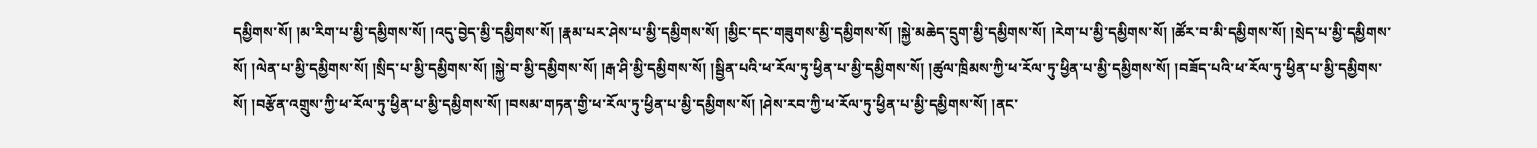དམྱིགས་སོ། །མ་རིག་པ་མྱི་དམྱིགས་སོ། །འདུ་བྱེད་མྱི་དམྱིགས་སོ། །རྣམ་པར་ཤེས་པ་མྱི་དམྱིགས་སོ། །མྱིང་དང་གཟུགས་མྱི་དམྱིགས་སོ། །སྐྱེ་མཆེད་དྲུག་མྱི་དམྱིགས་སོ། །རེག་པ་མྱི་དམྱིགས་སོ། །ཚོར་བ་མི་དམྱིགས་སོ། །སྲེད་པ་མྱི་དམྱིགས་སོ། །ལེན་པ་མྱི་དམྱིགས་སོ། །སྲིད་པ་མྱི་དམྱིགས་སོ། །སྐྱེ་བ་མྱི་དམྱིགས་སོ། །རྒ་ཤི་མྱི་དམྱིགས་སོ། །སྦྱིན་པའི་ཕ་རོལ་ཏུ་ཕྱིན་པ་མྱི་དམྱིགས་སོ། །ཚུལ་ཁྲིམས་ཀྱི་ཕ་རོལ་ཏུ་ཕྱིན་པ་མྱི་དམྱིགས་སོ། །བཟོད་པའི་ཕ་རོལ་ཏུ་ཕྱིན་པ་མྱི་དམྱིགས་སོ། །བརྩོན་འགྲུས་ཀྱི་ཕ་རོལ་ཏུ་ཕྱིན་པ་མྱི་དམྱིགས་སོ། །བསམ་གཏན་གྱི་ཕ་རོལ་ཏུ་ཕྱིན་པ་མྱི་དམྱིགས་སོ། །ཤེས་རབ་ཀྱི་ཕ་རོལ་ཏུ་ཕྱིན་པ་མྱི་དམྱིགས་སོ། །ནང་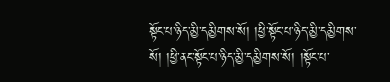སྟོང་པ་ཉིད་མྱི་དམྱིགས་སོ། །ཕྱི་སྟོང་པ་ཉིད་མྱི་དམྱིགས་སོ། །ཕྱི་ནང་སྟོང་པ་ཉིད་མྱི་དམྱིགས་སོ། །སྟོང་པ་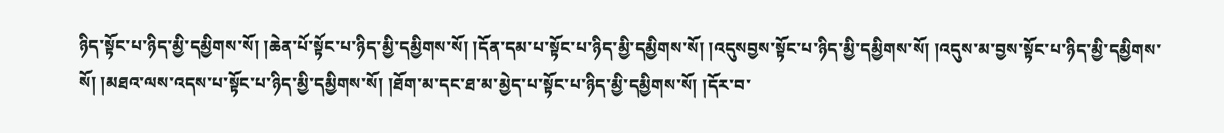ཉིད་སྟོང་པ་ཉིད་མྱི་དམྱིགས་སོ། །ཆེན་པོ་སྟོང་པ་ཉིད་མྱི་དམྱིགས་སོ། །དོན་དམ་པ་སྟོང་པ་ཉིད་མྱི་དམྱིགས་སོ། །འདུསབྱས་སྟོང་པ་ཉིད་མྱི་དམྱིགས་སོ། །འདུས་མ་བྱས་སྟོང་པ་ཉིད་མྱི་དམྱིགས་སོ། །མཐའ་ལས་འདས་པ་སྟོང་པ་ཉིད་མྱི་དམྱིགས་སོ། །ཐོག་མ་དང་ཐ་མ་མྱེད་པ་སྟོང་པ་ཉིད་མྱི་དམྱིགས་སོ། །དོར་བ་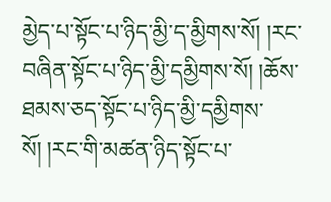མྱེད་པ་སྟོང་པ་ཉིད་མྱི་ད་མྱིགས་སོ། །རང་བཞིན་སྟོང་པ་ཉིད་མྱི་དམྱིགས་སོ། །ཆོས་ཐམས་ཅད་སྟོང་པ་ཉིད་མྱི་དམྱིགས་སོ། །རང་གི་མཚན་ཉིད་སྟོང་པ་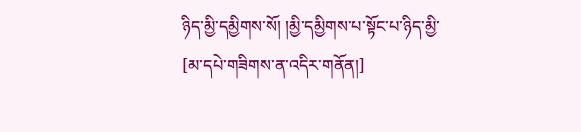ཉིད་མྱི་དམྱིགས་སོ། །མྱི་དམྱིགས་པ་སྟོང་པ་ཉིད་མྱི་
[མ་དཔེ་གཟིགས་ན་འདིར་གནོན།]